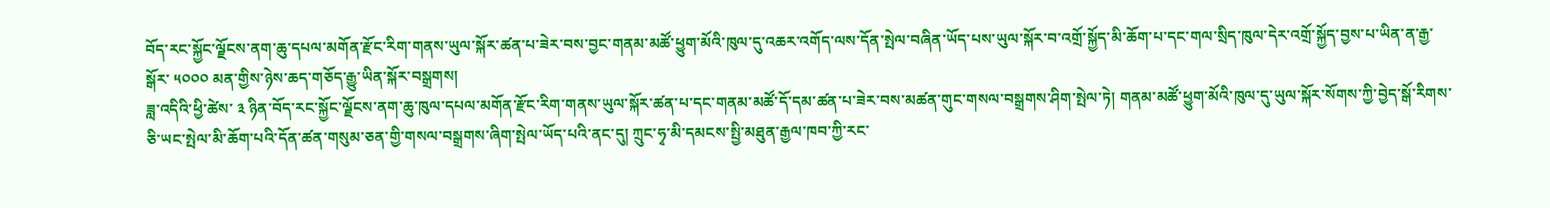བོད་རང་སྐྱོང་ལྗོངས་ནག་ཆུ་དཔལ་མགོན་རྫོང་རིག་གནས་ཡུལ་སྐོར་ཚན་པ་ཟེར་བས་བྱང་གནམ་མཚོ་ཕྱུག་མོའི་ཁུལ་དུ་འཆར་འགོད་ལས་དོན་སྤེལ་བཞིན་ཡོད་པས་ཡུལ་སྐོར་བ་འགྲོ་སྐྱོད་མི་ཆོག་པ་དང་གལ་སྲིད་ཁུལ་དེར་འགྲོ་སྐྱོད་བྱས་པ་ཡིན་ན་རྒྱ་སྒོར་ ༥༠༠༠ མན་གྱིས་ཉེས་ཆད་གཅོད་རྒྱུ་ཡིན་སྐོར་བསྒྲགས།
ཟླ་འདིའི་ཕྱི་ཚེས་ ༣ ཉིན་བོད་རང་སྐྱོང་ལྗོངས་ནག་ཆུ་ཁུལ་དཔལ་མགོན་རྫོང་རིག་གནས་ཡུལ་སྐོར་ཚན་པ་དང་གནམ་མཚོ་དོ་དམ་ཚན་པ་ཟེར་བས་མཚན་གུང་གསལ་བསྒྲགས་ཤིག་སྤེལ་ཏེ། གནམ་མཚོ་ཕྱུག་མོའི་ཁུལ་དུ་ཡུལ་སྐོར་སོགས་ཀྱི་བྱེད་སྒོ་རིགས་ཅི་ཡང་སྤེལ་མི་ཆོག་པའི་དོན་ཚན་གསུམ་ཅན་གྱི་གསལ་བསྒྲགས་ཞིག་སྤེལ་ཡོད་པའི་ནང་དུ། ཀྲུང་ཧྭ་མི་དམངས་སྤྱི་མཐུན་རྒྱལ་ཁབ་ཀྱི་རང་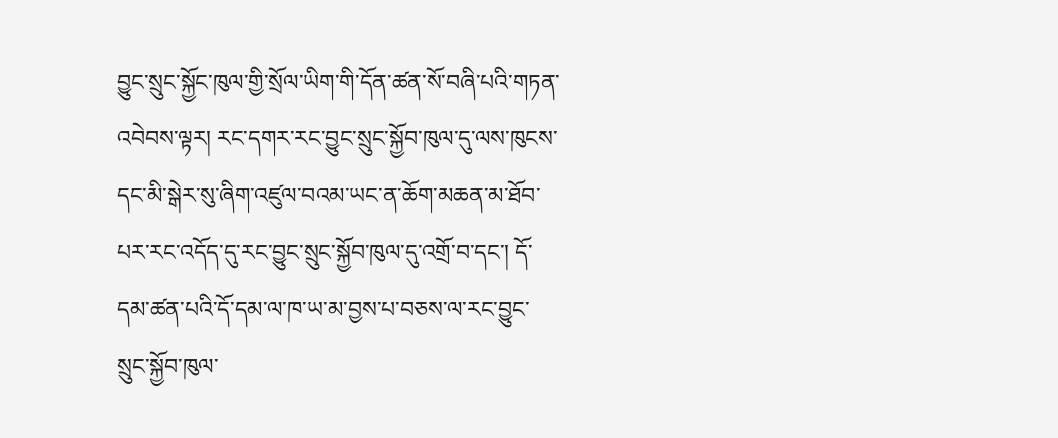བྱུང་སྲུང་སྐྱོང་ཁུལ་གྱི་སྲོལ་ཡིག་གི་དོན་ཚན་སོ་བཞི་པའི་གཏན་འབེབས་ལྟར། རང་དགར་རང་བྱུང་སྲུང་སྐྱོབ་ཁུལ་དུ་ལས་ཁུངས་དང་མི་སྒེར་སུ་ཞིག་འཛུལ་བའམ་ཡང་ན་ཆོག་མཆན་མ་ཐོབ་པར་རང་འདོད་དུ་རང་བྱུང་སྲུང་སྐྱོབ་ཁུལ་དུ་འགྲོ་བ་དང་། དོ་དམ་ཚན་པའི་དོ་དམ་ལ་ཁ་ཡ་མ་བྱས་པ་བཅས་ལ་རང་བྱུང་སྲུང་སྐྱོབ་ཁུལ་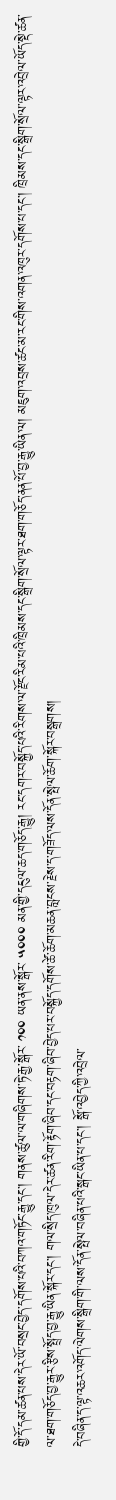གྱི་དོ་དམ་ཚན་པས་དེར་ཡོ་བསྲང་བྱེད་དགོས་པའི་བཀའ་གཏོང་རྒྱུ་དང་། གནས་ཚུལ་ལ་གཞིགས་ཏེ་རྒྱ་སྒོར་ ༡༠༠ ཡན་ནས་སྒོར་ ༥༠༠༠ མན་གྱི་དངུལ་ཆད་གཅོད་རྒྱུ། རང་དགར་བསྐྱོད་པའི་རིགས་ལ་རྫོང་རིམ་པའི་ཁྲིམས་དང་སྒྲིག་སྲོལ་ལྟར་ཐག་གཅོད་ནན་པོ་བྱ་རྒྱུ་ཡིན་ལ། མཇུག་འབྲས་ཚང་མ་རང་གིས་འགན་འཁུར་དགོས་པ་དང་། ཁྲིམས་དང་སྒྲིག་སྲོལ་ལྟར་འབྲེལ་ཡོད་སྡེ་ཚན་ལ་ཐག་གཅོད་བྱ་རྒྱུར་རྩིས་སྤྲོད་བྱ་རྒྱུ་ཡིན་སྐོར་དང་། གལ་སྲིད་ཁུལ་དེར་ཚན་རིག་རྟོག་ཞིབ་དང་བརྟག་ཞིབ་བྱེད་པར་བསྐྱོད་དགོས་ཚེ་ཆོག་མཆན་བླངས་རྗེས་ད་གཟོད་ལས་དོན་སྤེལ་ཆོག་སྐོར་བསྒྲགས།
དེ་བཞིན་ད་ལྟ་འཆར་འགོད་ལེགས་སྒྲིག་གི་ལས་དོན་སྤེལ་བཞིན་པའི་སྒང་ཡིན་པ་དང་། སྒོ་འབྱེད་ཀྱི་འབྲེལ་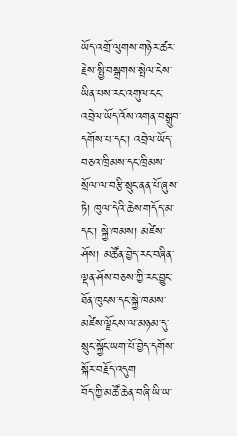ཡོད་འགྲོ་ལུགས་གཉེར་ཚར་རྗེས་སྤྱི་བསྒྲགས་སྤེལ་ངེས་ཡིན་པས་རང་འགུལ་ངང་འབྲེལ་ཡོད་འོས་འགན་བསྒྲུབ་དགོས་པ་དང་། འབྲེལ་ཡོད་བཅའ་ཁྲིམས་དང་ཁྲིམས་སྲོལ་ལ་བརྩི་སྲུང་ནན་པོ་ཞུས་ཏེ། ཁུལ་དེའི་ཆེས་གདོད་མ་དང་། སྐྱེ་ཁམས། མཛེས་ཤོས། མཚོན་བྱེད་རང་བཞིན་ལྡན་ཤོས་བཅས་ཀྱི་རང་བྱུང་ཐོན་ཁུངས་དང་སྐྱེ་ཁམས་མཛེས་ལྗོངས་ལ་མཉམ་དུ་སྲུང་སྐྱོང་ཡག་པོ་བྱེད་དགོས་སྐོར་བརྗོད་འདུག
བོད་ཀྱི་མཚོ་ཆེན་བཞི་ཡི་ཡ་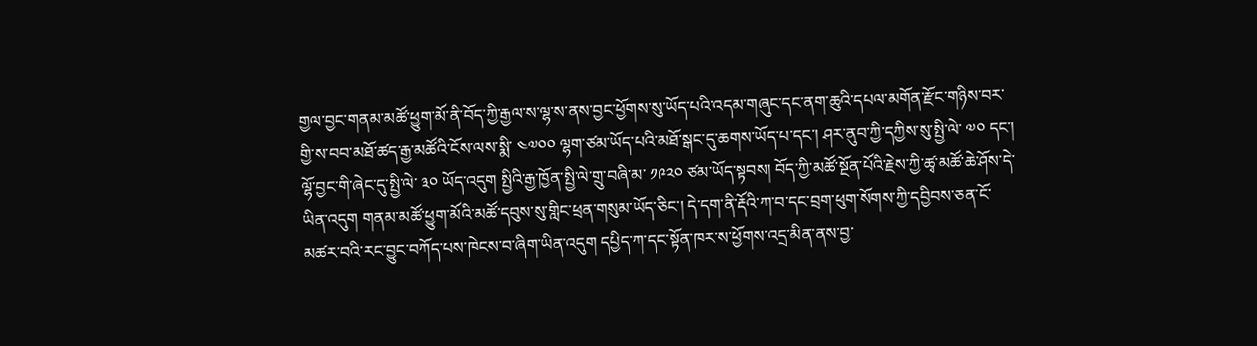གྱལ་བྱང་གནམ་མཚོ་ཕྱུག་མོ་ནི་བོད་ཀྱི་རྒྱལ་ས་ལྷ་ས་ནས་བྱང་ཕྱོགས་སུ་ཡོད་པའི་འདམ་གཞུང་དང་ནག་ཆུའི་དཔལ་མགོན་རྫོང་གཉིས་བར་གྱི་ས་བབ་མཐོ་ཚད་རྒྱ་མཚོའི་ངོས་ལས་སྨི་ ༤༧༠༠ ལྷག་ཙམ་ཡོད་པའི་མཐོ་སྒང་དུ་ཆགས་ཡོད་པ་དང་། ཤར་ནུབ་ཀྱི་དཀྱིས་སུ་སྤྱི་ལེ་ ༧༠ དང་། ལྷོ་བྱང་གི་ཞེང་དུ་སྤྱི་ལེ་ ༣༠ ཡོད་འདུག སྤྱིའི་རྒྱ་ཁྱོན་སྤྱི་ལེ་གྲུ་བཞི་མ་ ༡༩༢༠ ཙམ་ཡོད་སྟབས། བོད་ཀྱི་མཚོ་སྔོན་པོའི་རྗེས་ཀྱི་ཚྭ་མཚོ་ཆེ་ཤོས་དེ་ཡིན་འདུག གནམ་མཚོ་ཕྱུག་མོའི་མཚོ་དབུས་སུ་གླིང་ཕྲན་གསུམ་ཡོད་ཅིང་། དེ་དག་ནི་རྡོའི་ཀ་བ་དང་བྲག་ཕུག་སོགས་ཀྱི་དབྱིབས་ཅན་ངོ་མཚར་བའི་རང་བྱུང་བཀོད་པས་ཁེངས་བ་ཞིག་ཡིན་འདུག དཔྱིད་ཀ་དང་སྟོན་ཁར་ས་ཕྱོགས་འདྲ་མིན་ནས་བྱ་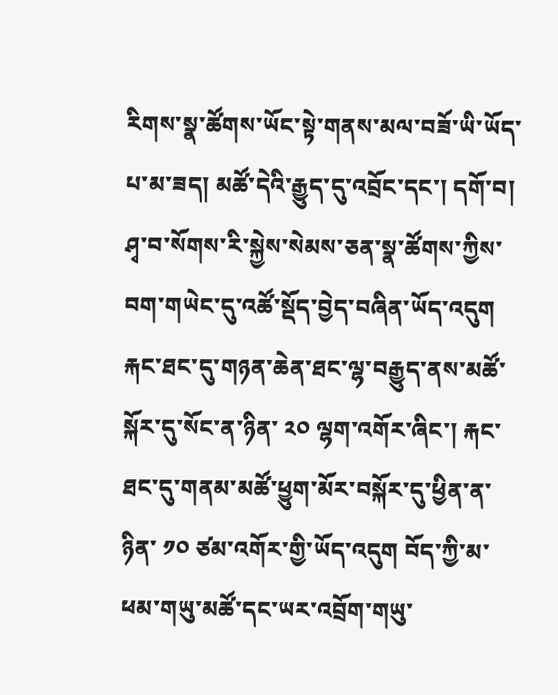རིགས་སྣ་ཚོགས་ཡོང་སྟེ་གནས་མལ་བཟོ་ཡི་ཡོད་པ་མ་ཟད། མཚོ་དེའི་རྒྱུད་དུ་འབྲོང་དང་། དགོ་བ། ཤྭ་བ་སོགས་རི་སྐྱེས་སེམས་ཅན་སྣ་ཚོགས་ཀྱིས་བག་གཡེང་དུ་འཚོ་སྡོད་བྱེད་བཞིན་ཡོད་འདུག རྐང་ཐང་དུ་གཉན་ཆེན་ཐང་ལྷ་བརྒྱུད་ནས་མཚོ་སྐོར་དུ་སོང་ན་ཉིན་ ༢༠ ལྷག་འགོར་ཞིང་། རྐང་ཐང་དུ་གནམ་མཚོ་ཕྱུག་མོར་བསྐོར་དུ་ཕྱིན་ན་ཉིན་ ༡༠ ཙམ་འགོར་གྱི་ཡོད་འདུག བོད་ཀྱི་མ་ཕམ་གཡུ་མཚོ་དང་ཡར་འབྲོག་གཡུ་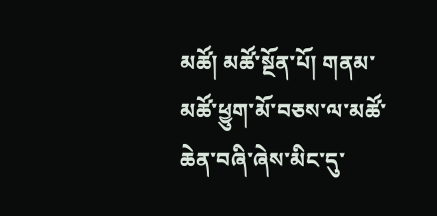མཚོ། མཚོ་སྔོན་པོ། གནམ་མཚོ་ཕྱུག་མོ་བཅས་ལ་མཚོ་ཆེན་བཞི་ཞེས་མིང་དུ་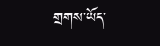གྲགས་ཡོད་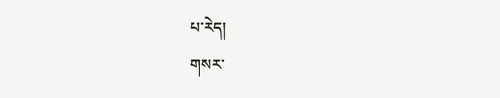པ་རེད།
གསར་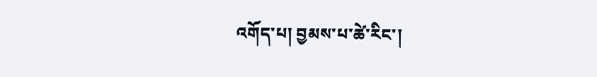འགོད་པ། བྱམས་པ་ཚེ་རིང་།